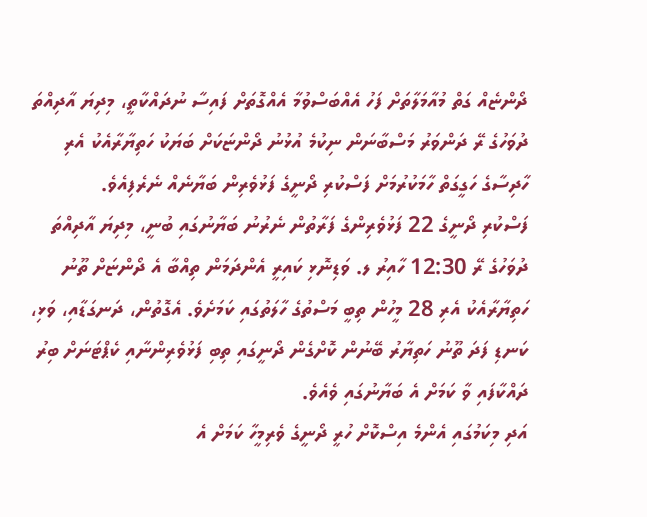ދޯންޏެއް ގަތް މުއާމަލާތަށް ފަހު އެއްބަސްވުމާ އެއްގޮތަށް ފައިސާ ނުދައްކާތީ، މިދިޔަ އާދިއްތަ ދުވަހުގެ ރޭ ދަންވަރު މަސްބާނަން ނިކުމެ އުޅުނު ދޯންޏަކަށް ބަޔަކު ހަތިޔާރާއެކު އެރި ހާދިސާގެ ހަގީގަތް ހާމަކުރުމަށް ފަސްކުރި ދޯނީގެ ފަޅުވެރިން ބަޔާނެއް ނެރެފިއެވެ.
ފަސްކުރި ދޯނީގެ 22 ފަޅުވެރިންގެ ފަރާތުން ނެރުނު ބަޔާނުގައި ބުނީ، މިދިޔަ އާދިއްތަ ދުވަހުގެ ރޭ 12:30 ހާއިރު ލ. ވަޑިނޮޅި ކައިރީ އެންދަމަން ތިއްބާ އެ ދޯންޏަށް ތޫނު ހަތިޔާރާއެކު އެރި 28 މީހުން ތިބީ މަސްތުގެ ހާލަތުގައި ކަމަށެވެ. އެގޮތުން، ދަނގަޑާއި، ވަޅި، ކަނޑި ފަދަ ތޫނު ހަތިޔާރު ބޭނުން ކޮށްގެން ދޯނީގައި ތިބި ފަޅުވެރިންނާއި ކެޕްޓަނަށް ބިރު ދައްކާފައި ވާ ކަމަށް އެ ބަޔާނުގައި ވެއެވެ.
އަދި މިކަމުގައި އެންމެ އިސްކޮށް ހުރީ ދޯނީގެ ވެރިމީހާ ކަމަށް އެ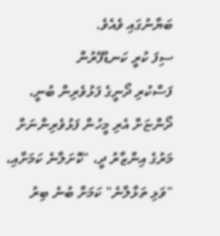ބަޔާނުގައި ވެއެވެ.
ސިފަ ކުރީ ކަނޑުފޭރުން
ފަސްކުރި ދޯނީގެ ފަޅުވެރިން ބުނީ، ދޯންޏަށް އެރި މީހުން ފަޅުވެރިންނަށް މަރުގެ އިންޒާރު ދީ، "ކޮށަލާނެ ކަމަށާއި، "ވަޅި ތަޅާލާނެ" ކަމަށް ބުނެ ބިރު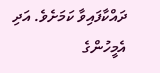ދައްކާފައިވާ ކަމަށެވެ. އަދި އެމީހުންގެ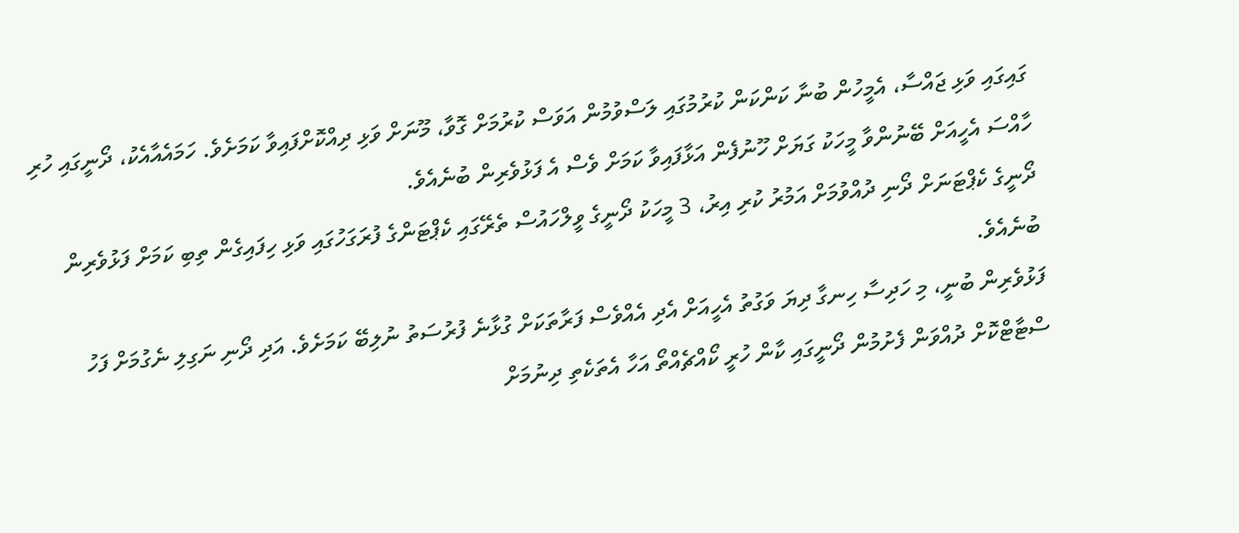ގައިގައި ވަޅި ޖައްސާ، އެމީހުން ބުނާ ކަންކަން ކުރުމުގައި ލަސްވުމުން އަވަސް ކުރުމަށް ގޮވާ، މޫނަށް ވަޅި ދިއްކޮށްފައިވާ ކަމަށެވެ. ހަމައެއާއެކު، ދޯނީގައި ހުރި ހާއްސަ އެހީއަށް ބޭނުންވާ މީހަކު ގަޔަށް ހޫނުފެން އަޅާފައިވާ ކަމަށް ވެސް އެ ފަޅުވެރިން ބުނެއެވެ.
ދޯނީގެ ކެޕްޓަނަށް ދޯނި ދުއްވުމަށް އަމުރު ކުރި އިރު، 3 މީހަކު ދޯނީގެ ވީލްހައުސް ތެރޭގައި ކެޕްޓަންގެ ފުރަގަހުގައި ވަޅި ހިފައިގެން ތިބި ކަމަށް ފަޅުވެރިން ބުނެއެވެ.
ފަޅުވެރިން ބުނީ، މި ހަދިސާ ހިނގާ ދިޔަ ވަގުތު އެހީއަށް އެދި އެއްވެސް ފަރާތަކަށް ގުޅާނެ ފުރުސަތު ނުލިބޭ ކަމަށެވެ. އަދި ދޯނި ނަގިލި ނެގުމަށް ފަހު ސްޓާޓްކޮށް ދުއްވަން ފެށުމުން ދޯނީގައި ކާން ހުރީ ކޯއްޗެއްތޯ އަހާ އެތަކެތި ދިނުމަށް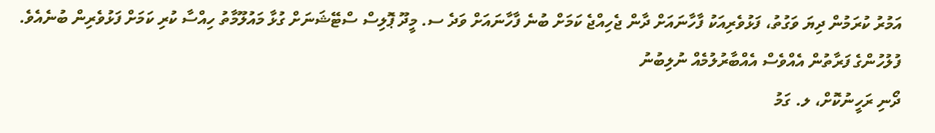އަމުރު ކުރަމުން ދިޔަ ވަގުތު، ފަޅުވެރިއަކު ފާހާނައަށް ދާން ޖެހިއްޖެ ކަމަށް ބުނެ ފާހާނައަށް ވަދެ ސ. މީދޫ ޕޮލިސް ސްޓޭޝަނަށް ގުޅާ މައުލޫމާތު ހިއްސާ ކުރި ކަމަށް ފަޅުވެރިން ބުނެއެވެ.
ފުލުހުންގެ ފަރާތުން އެއްވެސް އެއްބާރުލުމެއް ނުލިބުނު
ދޯނި ރަހީނުކޮށް، ލ. ގަމު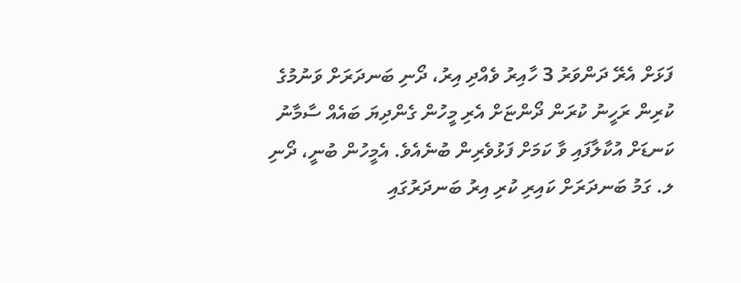ފަޅަށް އެރޭ ދަންވަރު 3 ހާއިރު ވެއްދި އިރު، ދޯނި ބަނދަރަށް ވަނުމުގެ ކުރިން ރަހީނު ކުރަން ދޯންޏަށް އެރި މީހުން ގެންދިޔަ ބައެއް ސާމާނު ކަނޑަށް އުކާލާފައި ވާ ކަމަށް ފަޅުވެރިން ބުނެއެވެ. އެމީހުން ބުނީ، ދޯނި ލ. ގަމު ބަނދަރަށް ކައިރި ކުރި އިރު ބަނދަރުގައި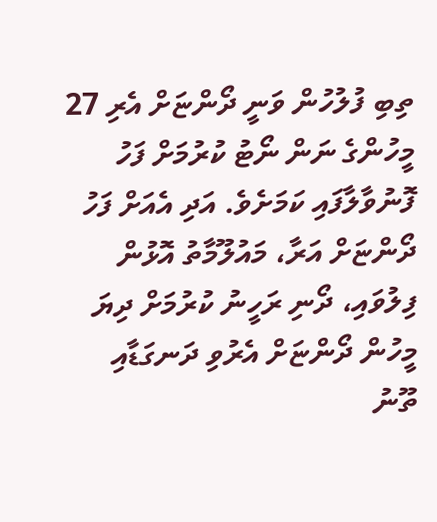ތިބި ފުލުހުން ވަނީ ދޯންޏަށް އެރި 27 މީހުންގެ ނަން ނޯޓު ކުރުމަށް ފަހު ފޮނުވާލާފައި ކަމަށެވެ. އަދި އެއަށް ފަހު ދޯންޏަށް އަރާ، މައުލޫމާތު އޮޅުން ފިލުވައި، ދޯނި ރަހީނު ކުރުމަށް ދިޔަ މީހުން ދޯންޏަށް އެރުވި ދަނގަޑާއި ތޫނު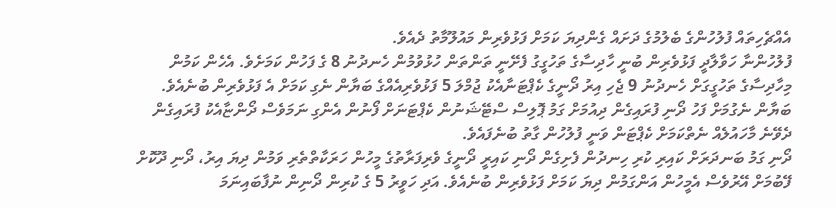އެއްޗެހިތައް ފުލުހުންގެ ބެލުމުގެ ދަށައް ގެންދިޔަ ކަމަށް ފަޅުވެރިން މައުލޫމާތު ދެއެވެ.
ފުލުހުންނާ ހަވާލާދީ ފަޅުވެރިން ބުނީ ހާދިސާގެ ތަހުގީގު ފެށޭނީ ތަންތަން ހުޅުވުމުން ހެނދުނު 8 ގެ ފަހުން ކަމަށެވެ. އެހެން ކަމުން މިހާދިސާގެ ތަހުގީގަށް ހެނދުނު 9 ޖެހި އިރު ދޯނީގެ ކެޕްޓަނާއެކު ޖުމްލަ 5 ފަޅުވެރިއެއްގެ ބަޔާން ނެގި ކަމަށް އެ ފަޅުވެރިން ބުނެއެވެ. ބަޔާން ނެގުމަށް ފަހު ދޯނި ފުރައިގެން ދިއުމަށް ގަމު ޕޮލިސް ސްޓޭޝަނުން ކެޕްޓަނަށް ފޯނުން އެންގި ނަމަވެސް ދޯންޏާއެކު ފުރައިގެން ދެވޭނެ މާހައުލެއް ނެތްކަމަށް ކެޕްޓަން ވަނީ ފުލުހުން ގާތު ބުނެފައެވެ.
ދޯނި ގަމު ބަނދަރަށް ކައިރި ކުރި ހިނދުން ފެށިގެން ދޯނި ކައިރީ ދޯނީގެ ވެރިފަރާތުގެ މީހުން ހަރަކާތްތެރި ވަމުން ދިޔަ އިރު، ދޯނި ދޫކޮށް ފޭބުމަށް އޭރުވެސް އެމީހުން އަންގަމުން ދިޔަ ކަމަށް ފަޅުވެރިން ބުނެއެވެ. އަދި ހަވީރު 5 ގެ ކުރިން ދޯނިން ނުފާބައިނަމަ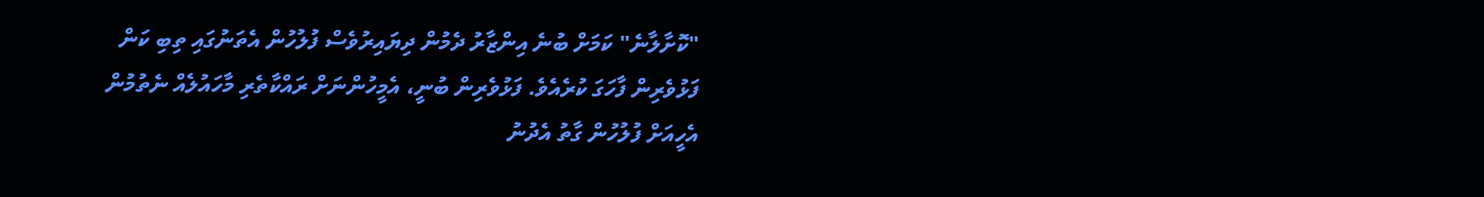"ކޮށާލާނެ" ކަމަށް ބުނެ އިންޒާރު ދެމުން ދިޔައިރުވެސް ފުލުހުން އެތަނުގައި ތިބި ކަން ފަޅުވެރިން ފާހަގަ ކުރެއެވެ. ފަޅުވެރިން ބުނީ، އެމީހުންނަށް ރައްކާތެރި މާހައުލެއް ނެތުމުން އެހީއަށް ފުލުހުން ގާތު އެދުނު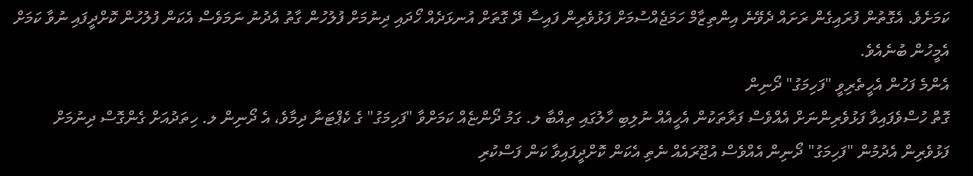ކަމަށެވެ. އެގޮތުން ފުރައިގެން ރަށައް ދެވޭނެ އިންތިޒާމް ހަމަޖެއްސުމަށް ފަޅުވެރިން ފައިސާ ދޭ ގޮތަށް އުނޅަދެއް ހޯދައި ދިނުމަށް ފުލުހުން ގާތު އެދުނު ނަމަވެސް އެކަން ފުލުހުން ކޮށްދީފައި ނުވާ ކަމަށް އެމީހުން ބުނެއެވެ.
އެންމެ ފަހުން އެހީތެރިވީ "ފަހިމަގު" ދޯނިން
ގޮތް ހުސްވެފައިވާ ފަޅުވެރިންނަށް އެއްވެސް ފަރާތަކުން އެހީއެއް ނުލިބި ހާލުގައި ތިއްބާ ލ. ގަމު ދޯންޏެއް ކަމަށްވާ "ފަހިމަގު" ގެ ކެޕްޓަނާ ދިމާވެ، އެ ދޯނިން ލ. ހިތަދުއަށް ގެންގޮސް ދިނުމަށް ފަޅުވެރިން އެދުމުން "ފަހިމަގު" ދޯނިން އެއްވެސް އުޖޫރައެއް ނެތި އެކަން ކޮށްދީފައިވާ ކަން ފަސްކުރި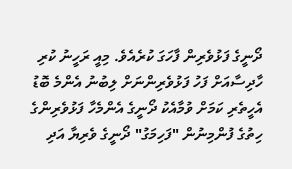ދޯނީގެ ފަޅުވެރިން ފާހަގަ ކުރެއެވެ. މިއީ ރަހީނު ކުރި ހާދިސާއަށް ފަހު ފަޅުވެރިންނަށް ލިބުނު އެންމެ ބޮޑު އެހީތެރި ކަމަށް ވުމާއެކު ދޯނީގެ އެންމެހާ ފަޅުވެރިންގެ ހިތުގެ ފުންމިނުން "ފަހިމަގު" ދޯނީގެ ވެރިޔާ އަދި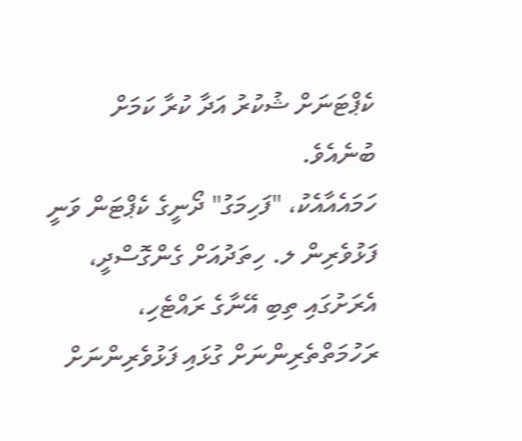ކެޕްޓަނަށް ޝުކުރު އަދާ ކުރާ ކަމަށް ބުނެއެވެ.
ހަމައެއާއެކު، "ފަހިމަގު" ދޯނީގެ ކެޕްޓަން ވަނީ ފަޅުވެރިން ލ. ހިތަދުއަށް ގެންގޮސްދީ، އެރަށުގައި ތިބި އޭނާގެ ރައްޓެހި، ރަހުމަތްތެރިންނަށް ގުޅައި ފަޅުވެރިންނަށް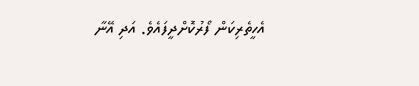އެހީތެރިކަން ފޯރުކޮށްދީފައެވެ. އަދި އޭނާ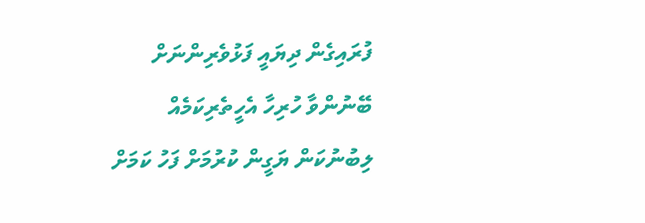ފުރައިގެން ދިޔައީ ފަޅުވެރިންނަށް ބޭނުންވާ ހުރިހާ އެހީތެރިކަމެއް ލިބުނުކަން ޔަގީން ކުރުމަށް ފަހު ކަމަށް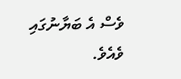ވެސް އެ ބަޔާނުގައި ވެއެވެ.